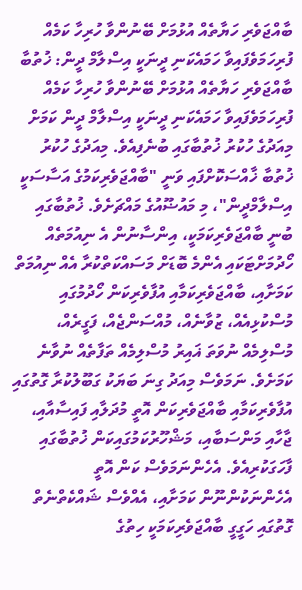ބާއްޖަވެރި ހަޔާތެއް އުޅުމަށް ބޭނުންވާ ހުރިހާ ކަމެއް ފުރިހަމަވެފައިވާ ހަމައެކަނި ދީނަކީ އިސްލާމް ދީން: ޚުތުބާ
ބާއްޖަވެރި ހަޔާތެއް އުޅުމަށް ބޭނުންވާ ހުރިހާ ކަމެއް ފުރިހަމަވެފައިވާ ހަމައެކަނި ދީނަކީ އިސްލާމް ދީން ކަމަށް މިއަދުގެ ހުކުރު ޚުތުބާގައި ބުނެފިއެވެ. މިއަދުގެ ހުކުރު ޚުތުބާ ޚާއްސަކޮށްފައި ވަނީ "ބާއްޖަވެރިކަމުގެ އަސާސަކީ އިސްލާމްދީން"، މި މައުޟޫއުގެ މައްޗަށެވެ. ޚުތުބާގައި ބުނީ ބާއްޖަވެރިކަމަކީ، އިންސާނުން އެ ނިއުމަތެއް ހޯދުމަށްޓަކައި އެންމެ ބޮޑަށް މަސައްކަތްކުރާ އެއް ނިއުމަތް ކަމަށާއި، ބާއްޖަވެރިކަމާއި އުފާވެރިކަން ހޯދުމުގައި މުސްކުޅިއެއް، ޒުވާނެއް، މުއްސަންޖެއް، ފަގީރެއް، މުސްލިމެއް ނުވަތަ ޣައިރު މުސްލިމެއް ތަފާތެއް ނުވާނެ ކަމަށެވެ. ނަމަވެސް މިއަދު ގިނަ ބަޔަކު ގަބޫލުކުރާ ގޮތުގައި އުފާވެރިކަމާއި ބާއްޖަވެރިކަން އޮތީ މުދަލާއި ފައިސާއާއި، ޖާހާއި މަންސަބާއި، މަޝްހޫރުކަމުގައިކަން ޚުތުބާގައި ފާހަގަކުރިއެވެ. އެހެންނަމަވެސް ކަން އޮތީ އެހެންނަކުންނޫން ކަމަށާއި، އެއްވެސް ޝައްކެތްނެތް ގޮތުގައި ހަގީގީ ބާއްޖަވެރިކަމަކީ ހިތުގެ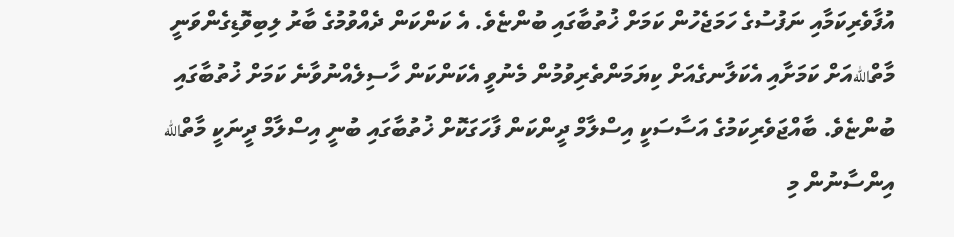އުފާވެރިކަމާއި ނަފުސުގެ ހަމަޖެހުން ކަމަށް ޚުތުބާގައި ބުންޏެވެ. އެ ކަންކަން ދެއްވުމުގެ ބާރު ލިބިވޮޑިގެންވަނީ މާތްاللهއަށް ކަމަށާއި އެކަލާނގެއަށް ކިޔަމަންތެރިވުމުން މެނުވީ އެކަންކަން ހާސިލެއްނުވާނެ ކަމަށް ޚުތުބާގައި ބުންޏެވެ. ބާއްޖަވެރިކަމުގެ އަސާސަކީ އިސްލާމް ދީންކަން ފާހަގަކޮށް ޚުތުބާގައި ބުނީ އިސްލާމް ދީނަކީ މާތްالله އިންސާނުން މި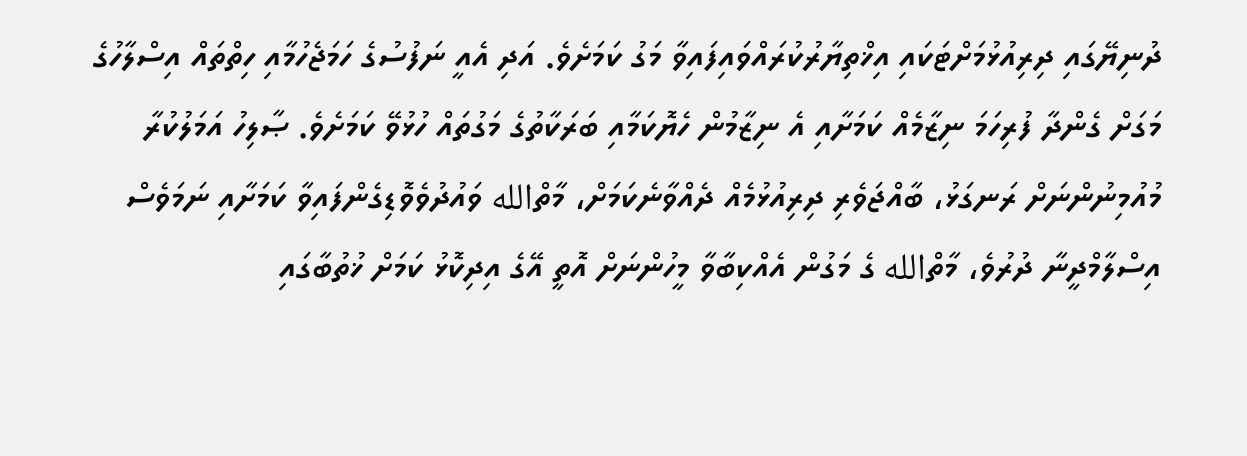ދުނިޔޭގައި ދިރިއުޅުމަށްޓަކައި އިޚްތިޔާރުކުރައްވައިފައިވާ މަގު ކަމަށެވެ. އަދި އެއީ ނަފުސުގެ ހަމަޖެހުމާއި ހިތްތައް އިސްލާހުގެ މަގަށް ގެންދާ ފުރިހަމަ ނިޒާމެއް ކަމަށާއި އެ ނިޒާމުން ހެޔޮކަމާއި ބަރަކާތުގެ މަގުތައް ހުޅުވޭ ކަމަށެވެ. ޞާލިހު އަމަލުކުރާ މުއުމިނުންނަށް ރަނގަޅު، ބާއްޖަވެރި ދިރިއުޅުމެއް ދެއްވާނެކަމަށް، މާތްالله ވައުދުވެވޮޑިގެންފައިވާ ކަމަށާއި ނަމަވެސް އިސްލާމްދީނާ ދުރުވެ، މާތްالله ގެ މަގުން އެއްކިބާވާ މީހުންނަށް އޮތީ އޭގެ އިދިކޮޅު ކަމަށް ޚުތުބާގައި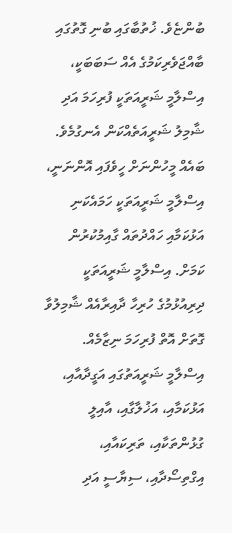ބުންޏެވެ. ޚުތުބާގައި ބުނި ގޮތުގައި ބާއްޖަވެރިކަމުގެ އެއް ސަބަބަކީ، އިސްލާމީ ޝަރީއަތަކީ ފުރިހަމަ އަދި ޝާމިލު ޝަރީއަތެއްކަން އެނގުމެވެ. ބައެއް މީހުންނަށް ހީވެފައި އޮންނަނީ، އިސްލާމީ ޝަރީއަތަކީ ހަމައެކަނި އަޅުކަމާއި ހައްދުތައް ގާއިމުކުރުން ކަމަށް. އިސްލާމީ ޝަރީއަތަކީ ދިރިއުޅުމުގެ ހުރިހާ ދާއިރާއެއް ޝާމިލުވާ ގޮތަށް އޮތް ފުރިހަމަ ނިޒާމެއް. އިސްލާމީ ޝަރީއަތުގައި އަގީދާއާއި، އަޅުކަމާއި، އަޚުލާގާއި، އާއިލީ ގުޅުންތަކާއި، ތަރިކައާއި، އިގްތިސޯދާއި، ސިޔާސީ އަދި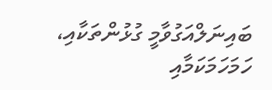ބައިނަލްއަގުވާމީ ގުޅުންތަކާއި، ހަމަހަމަކަމާއި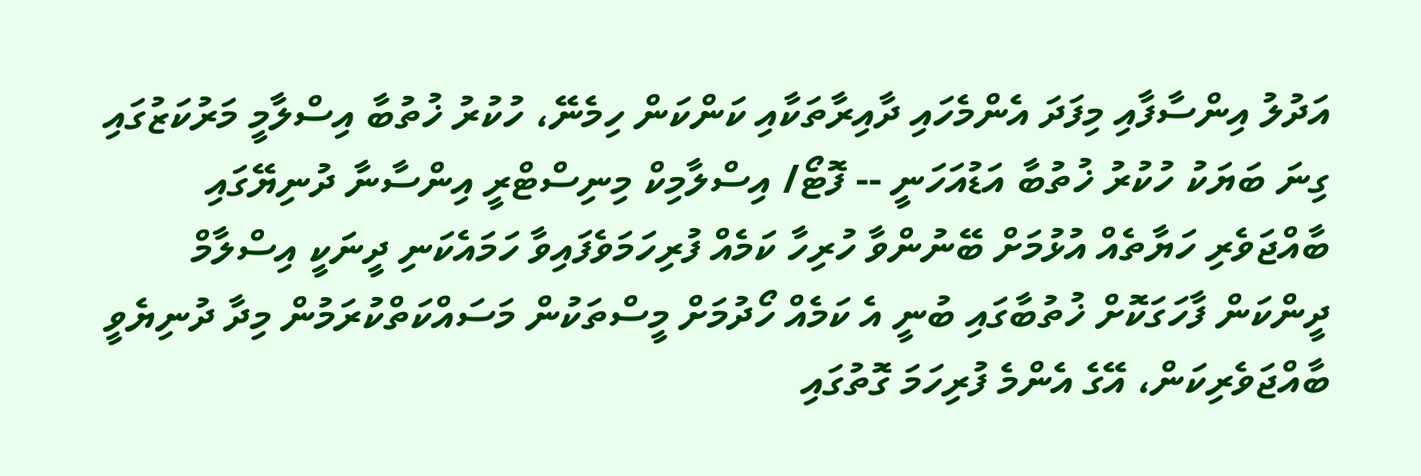އަދުލު އިންސާފާއި މިފަދަ އެންމެހައި ދާއިރާތަކާއި ކަންކަން ހިމެނޭ، ހުކުރު ޚުތުބާ އިސްލާމީ މަރުކަޒުގައި ގިނަ ބަޔަކު ހުކުރު ޚުތުބާ އަޑުއަހަނީ -- ފޮޓޯ/ އިސްލާމިކް މިނިސްޓްރީ އިންސާނާ ދުނިޔޭގައި ބާއްޖަވެރި ހަޔާތެއް އުޅުމަށް ބޭނުންވާ ހުރިހާ ކަމެއް ފުރިހަމަވެފައިވާ ހަމައެކަނި ދީނަކީ އިސްލާމް ދީންކަން ފާހަގަކޮށް ޚުތުބާގައި ބުނީ އެ ކަމެއް ހޯދުމަށް މީސްތަކުން މަސައްކަތްކުރަމުން މިދާ ދުނިޔެވީ ބާއްޖަވެރިކަން، އޭގެ އެންމެ ފުރިހަމަ ގޮތުގައި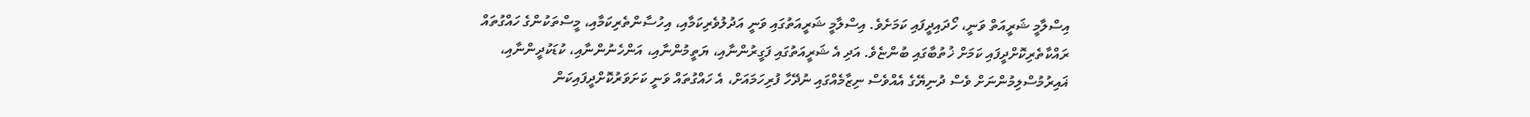އިސްލާމީ ޝަރީއަތް ވަނީ، ހޯދައިދީފައި ކަމަށެވެ. އިސްލާމީ ޝަރީއަތުގައި ވަނީ އަދުލުވެރިކަމާއި، އިހުސާންތެރިކަމާއި، މީސްތަކުންގެ ހައްގުތައް ރައްކާތެރިކޮށްދީފައި ކަމަށް ޚުތުބާގައި ބުންޏެވެ. އަދި އެ ޝަރީއަތުގައި ފަގީރުންނާއި، ޔަތީމުންނާއި، އަންހެނުންނާއި، ކުޑަކުދީންނާއި، ޣައިރުމުސްލިމުންނަށް ވެސް ދުނިޔޭގެ އެއްވެސް ނިޒާމެއްގައި ނުދޭހާ ފުރިހަމައަށް، އެ ހައްގުތައް ވަނީ ކަށަވަރުކޮށްދީފައިކަން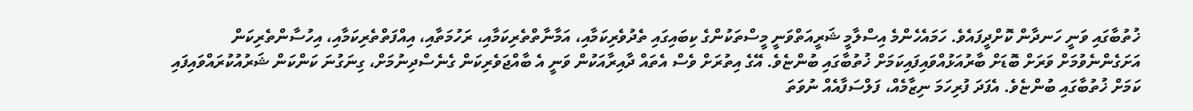ޚުތުބާގައި ވަނީ ހަނދާން ކޮށްދީފައެވެ. ހަމައެހެންމެ އިސްލާމީ ޝަރީއަތްވަނީ މީސްތަކުންގެ ކިބައިގައި ތެދުވެރިކަމާއި، އަމާނާތްތެރިކަމާއި، ރަހުމަތާއި، އިއްފަތްތެރިކަމާއި، އިހުސާންތެރިކަން އަށަގެންނެވުމަށް ވަރަށް ބޮޑަށް ބާރުއަޅުއްވައިފައިކަމަށް ޚުތުބާގައި ބުންޏެވެ. އޭގެ އިތުރަށް ވެސް އެތައް ދާއިރާއަކުން ވަނީ އެ ބާއްޖަވެރިކަން ގެނެސްދިނުމަށް، ގިނަގުނަ ކަންކަން ޝަރުއުކުރައްވައިފައި ކަމަށް ޚުތުބާގައި ބުންޏެވެ. އެފަދަ ފުރިހަމަ ނިޒާމެއް، ފަލްސަފާއެއް ނުވަތަ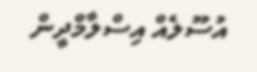އުސޫލެއް އިސްލާމްދީން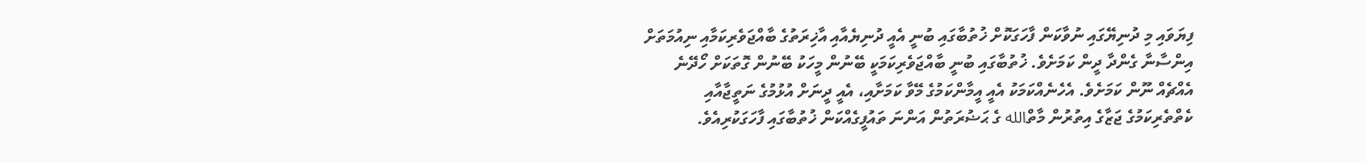ފިޔަވައި މި ދުނިޔޭގައި ނުވާކަން ފާހަގަކޮށް ޚުތުބާގައި ބުނީ އެއީ ދުނިޔެއާއި އާޚިރަތުގެ ބާއްޖަވެރިކަމާއި ނިއުމަތަށް އިންސާނާ ގެންދާ ދީން ކަމަށެވެ. ޚުތުބާގައި ބުނީ ބާއްޖަވެރިކަމަކީ ބޭނުން މީހަކު ބޭނުން ގޮތަކަށް ހޯދޭނެ އެއްޗެއް ނޫން ކަމަށެވެ. އެހެނެއްކަމަކު އެއީ އީމާންކަމުގެ މޭވާ ކަމަށާއި، އެއީ ދީނަށް އުޅުމުގެ ނަތީޖާއާއި ކެތްތެރިކަމުގެ ޖަޒާގެ އިތުރުން މާތްالله ގެ ޙަޟުރަތުން އަންނަ ތައުފީގެއްކަން ޚުތުބާގައި ފާހަގަކުރިއެވެ.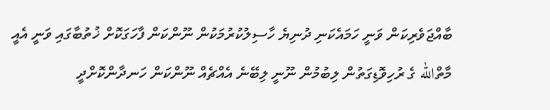ބާއްޖަވެރިކަން ވަނީ ހަމައެކަނި ދުނިޔެ ހާސިލުކުރުމަކުން ނޫންކަން ފާހަގަކޮށް ޚުތުބާގައި ވަނީ އެއީ މާތްالله ގެ ރުހިވޮޑިގަތުން ލިބުމުން ނޫނީ ލިބޭނެ އެއްޗެއް ނޫންކަން ހަނދާންކޮށްދީ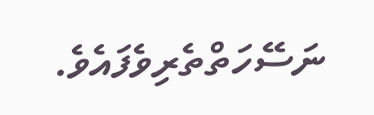ނަސޭހަތްތެރިވެފައެވެ.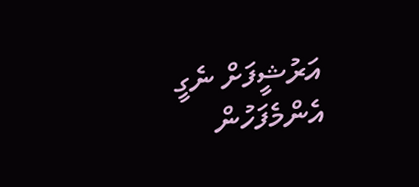އަރުޝީފަށް ނެގީ
އެންމެފަހުން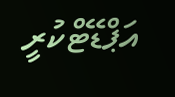އަޕްޑޭޓްކުރީ